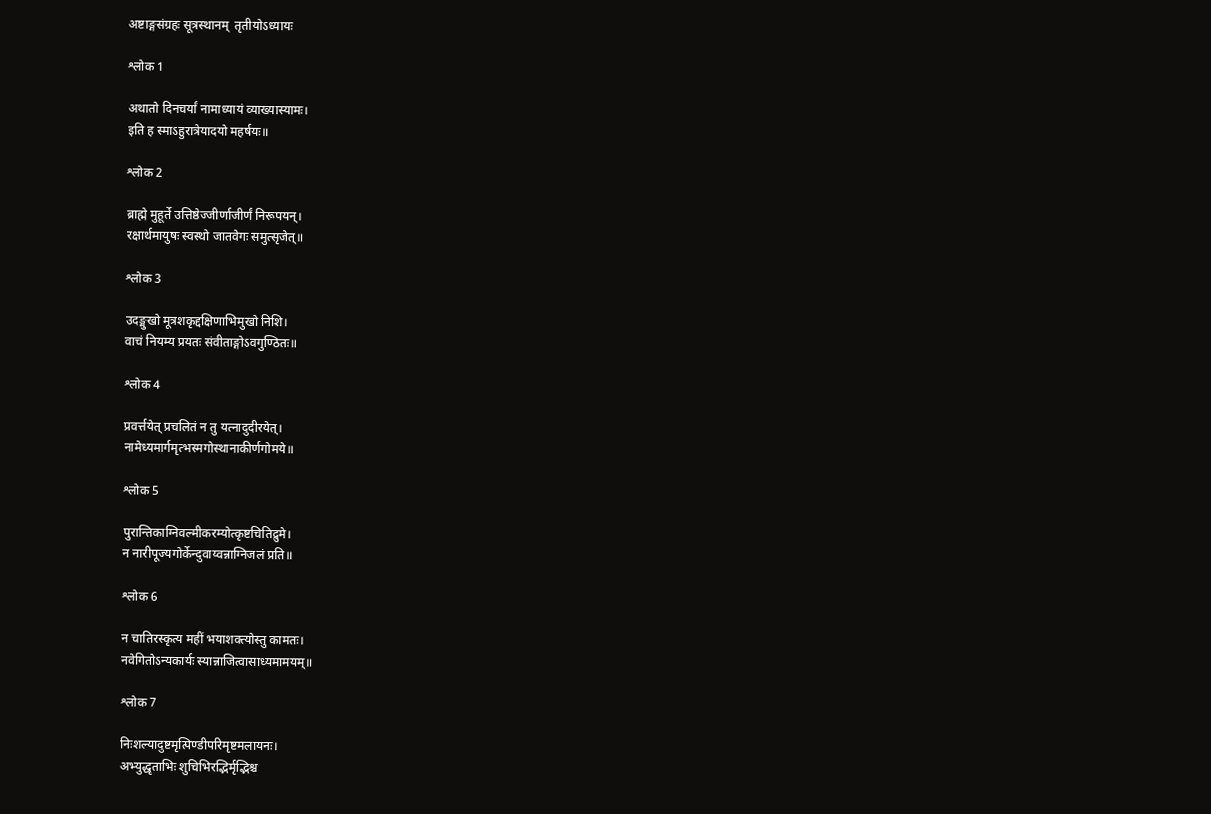अष्टाङ्गसंग्रहः सूत्रस्थानम्  तृतीयोऽध्यायः

श्लोक 1

अथातो दिनचर्यां नामाध्यायं व्याख्यास्यामः।
इति ह स्माऽहुरात्रेयादयो महर्षयः॥

श्लोक 2

ब्राह्मे मुहूर्ते उत्तिष्ठेज्जीर्णाजीर्णं निरूपयन्।
रक्षार्थमायुषः स्वस्थो जातवेगः समुत्सृजेत्॥

श्लोक 3

उदङ्मुखो मूत्रशकृद्दक्षिणाभिमुखो निशि।
वाचं नियम्य प्रयतः संवीताङ्गोऽवगुण्ठितः॥

श्लोक 4

प्रवर्त्तयेत् प्रचलितं न तु यत्नादुदीरयेत्।
नामेध्यमार्गमृत्भस्मगोस्थानाकीर्णगोमये॥

श्लोक 5

पुरान्तिकाग्निवल्मीकरम्योत्कृष्टचितिद्रुमे।
न नारीपूज्यगोर्केन्दुवाय्वन्नाग्निजलं प्रति॥

श्लोक 6

न चातिरस्कृत्य महीं भयाशक्त्योस्तु कामतः।
नवेगितोऽन्यकार्यः स्यान्नाजित्वासाध्यमामयम्॥

श्लोक 7

निःशल्यादुष्टमृत्पिण्डीपरिमृष्टमलायनः।
अभ्युद्धृताभिः शुचिभिरद्भिर्मृद्भिश्च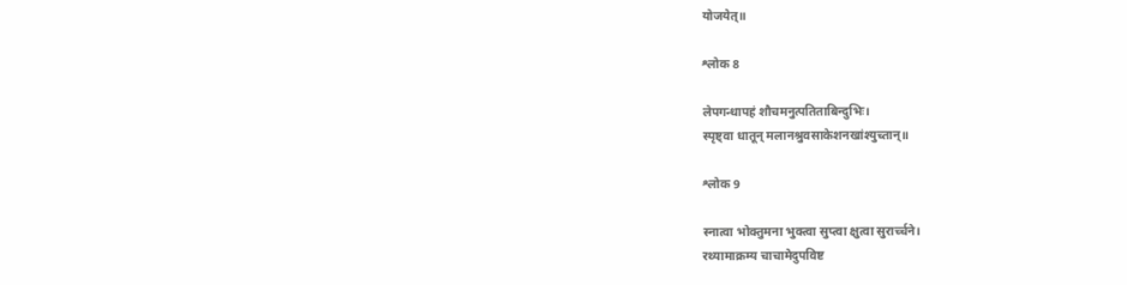योजयेत्॥

श्लोक 8

लेपगन्धापहं शौचमनुत्पतिताबिन्दुभिः।
स्पृष्ट्वा धातून् मलानश्रुवसाकेशनखांश्युच्तान्॥

श्लोक 9

स्नात्वा भोक्तुमना भुक्त्वा सुप्त्वा क्षुत्वा सुरार्च्चने।
रथ्यामाक्रम्य चाचामेदुपविष्ट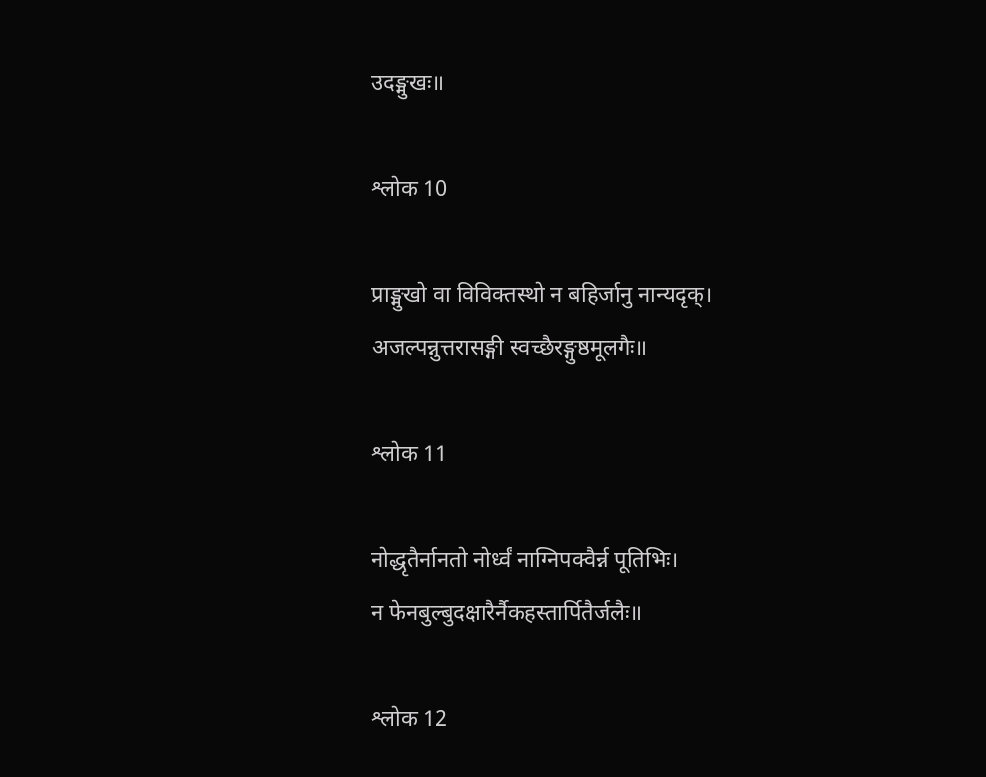उदङ्मुखः॥

श्लोक 10

प्राङ्मुखो वा विविक्तस्थो न बहिर्जानु नान्यदृक्।
अजल्पन्नुत्तरासङ्गी स्वच्छैरङ्गुष्ठमूलगैः॥

श्लोक 11

नोद्धृतैर्नानतो नोर्ध्वं नाग्निपक्वैर्न्न पूतिभिः।
न फेनबुल्बुदक्षारैर्नैकहस्तार्पितैर्जलैः॥

श्लोक 12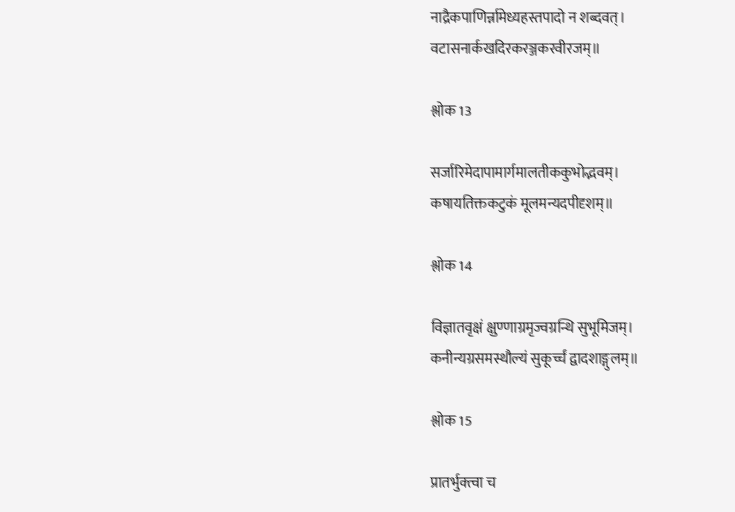नाद्रैकपाणिर्न्नामेध्यहस्तपादो न शब्दवत्।
वटासनार्कखदिरकरञ्जकरवीरजम्॥

श्लोक 13

सर्जारिमेदापामार्गमालतीककुभोद्भवम्।
कषायतिक्तकटुकं मूलमन्यदपीदृशम्॥

श्लोक 14

विज्ञातवृक्षं क्षुण्णाग्रमृज्वग्रन्थि सुभूमिजम्।
कनीन्यग्रसमस्थौल्यं सुकूर्च्चं द्वादशाङ्गुलम्॥

श्लोक 15

प्रातर्भुक्त्वा च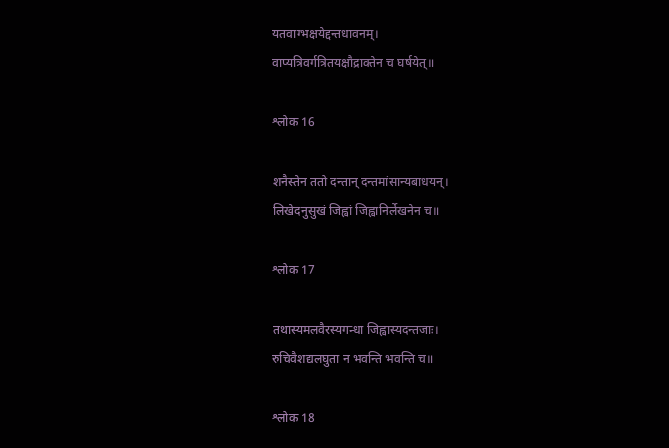यतवाग्भक्षयेद्दन्तधावनम्।
वाप्यत्रिवर्गत्रितयक्षौद्राक्तेन च घर्षयेत्॥

श्लोक 16

शनैस्तेन ततो दन्तान् दन्तमांसान्यबाधयन्।
लिखेदनुसुखं जिह्वां जिह्वानिर्लेखनेन च॥

श्लोक 17

तथास्यमलवैरस्यगन्धा जिह्वास्यदन्तजाः।
रुचिवैशद्यलघुता न भवन्ति भवन्ति च॥

श्लोक 18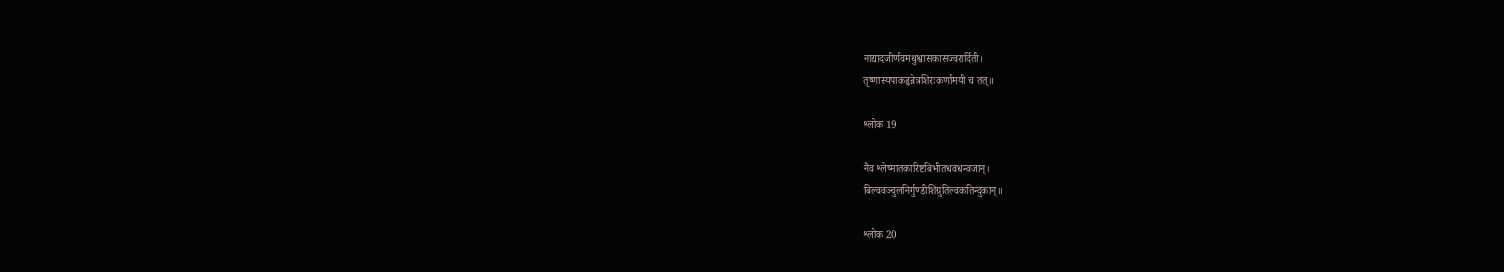नाद्यादजीर्णवमथुश्वासकासज्वरार्दिती।
तृष्णास्यपाकहृन्नेत्रशिरःकर्णामयी च तत्॥

श्लोक 19

नैव श्लेष्मातकारिष्टबिभीतधवधन्वजान्।
बिल्ववञ्चुलनिर्गुण्डीशिग्रुतिल्वकतिन्दुकान्॥

श्लोक 20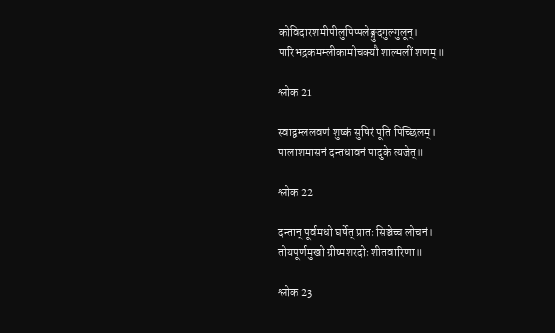कोविदारशमीपीलुपिप्पलेङ्गुदगुल्गुलून्।
पारिभद्रकमम्लीकामोचक्यौ शाल्मलीं शणम्॥

श्लोक 21

स्वाद्वम्ललवणं शुष्कं सुषिरं पूति पिच्छिलम्।
पालाशमासनं दन्तधावनं पादुके त्यजेत्॥

श्लोक 22

दन्तान् पूर्वमधो घर्षेत् प्रातः सिञ्चेच्च लोचनं।
तोयपूर्णमुखो ग्रीष्मशरदोः शीतवारिणा॥

श्लोक 23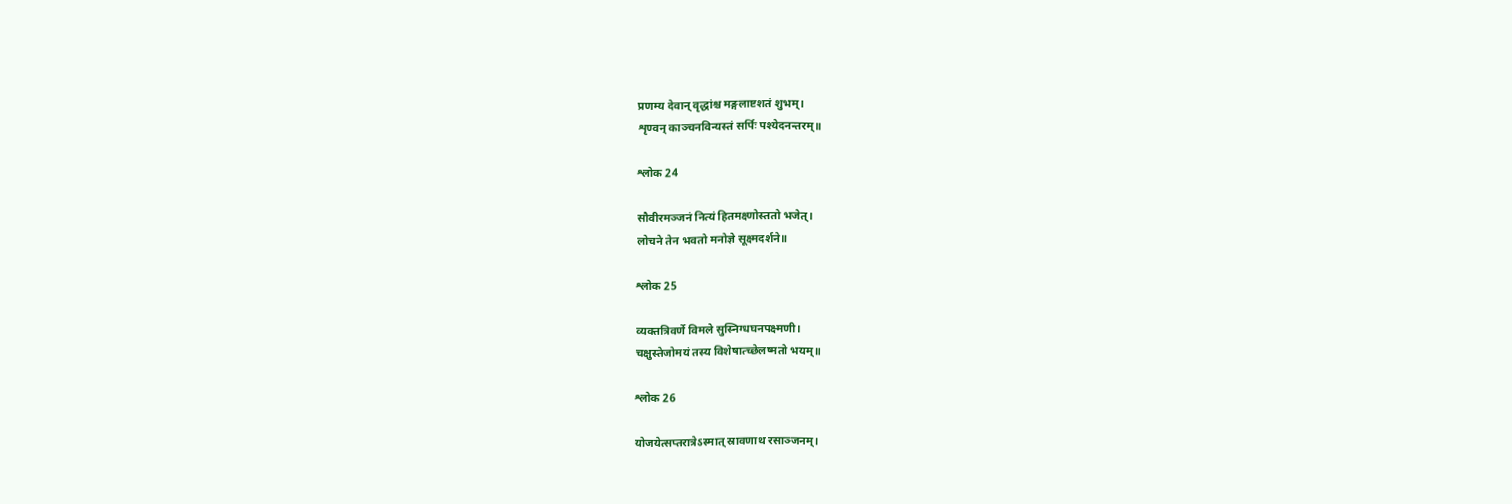प्रणम्य देवान् वृद्धांश्च मङ्गलाष्टशतं शुभम्।
शृण्वन् काञ्चनविन्यस्तं सर्पिः पश्येदनन्तरम्॥

श्लोक 24

सौवीरमञ्जनं नित्यं हितमक्ष्णोस्ततो भजेत्।
लोचने तेन भवतो मनोज्ञे सूक्ष्मदर्शने॥

श्लोक 25

व्यक्तत्रिवर्णे विमले सुस्निग्धघनपक्ष्मणी।
चक्षुस्तेजोमयं तस्य विशेषात्च्छेलष्मतो भयम्॥

श्लोक 26

योजयेत्सप्तरात्रेऽस्मात् स्रावणाथ रसाञ्जनम्।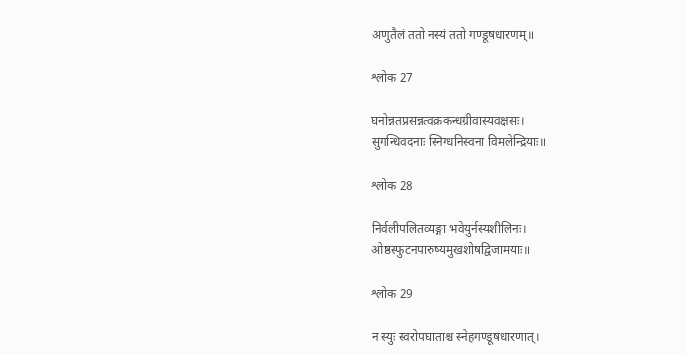अणुतैलं ततो नस्यं ततो गण्डूषधारणम्॥

श्लोक 27

घनोन्नतप्रसन्नत्वक्रकन्धग्रीवास्यवक्षसः।
सुगन्धिवदनाः स्निग्धनिस्वना विमलेन्द्रियाः॥

श्लोक 28

निर्वलीपलितव्यङ्गा भवेयुर्नस्यशीलिनः।
ओष्ठस्फुटनपारुष्यमुखशोषद्विजामयाः॥

श्लोक 29

न स्युः स्वरोपघाताश्च स्नेहगण्डूषधारणात्।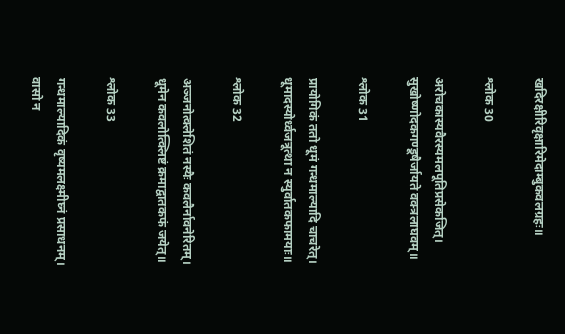खदिरक्षीरिवृक्षारिमेदाम्बुकवलग्रहः॥

श्लोक 30

अरोचकास्यवैरस्यमलपूतिप्रसेकजित्।
सुखोष्णोदकगण्डूषैर्जायते वक्त्रलाघवम्॥

श्लोक 31

प्रायोगिकं ततो धूमं गन्धमाल्यादि चाचरेत्।
धूमादस्योर्ध्वजत्रूत्था न स्युर्वातकफामयाः॥

श्लोक 32

अञ्जनोत्क्लेशितं नस्यैः कवलैर्नावनेरितम्।
धूमेन कवलोत्क्लिष्टं क्रमाद्वातकफं जयेत्॥

श्लोक 33

गन्धमाल्यादिकं वृष्यमलक्ष्मीघ्नं प्रसाधनम्।
वासो न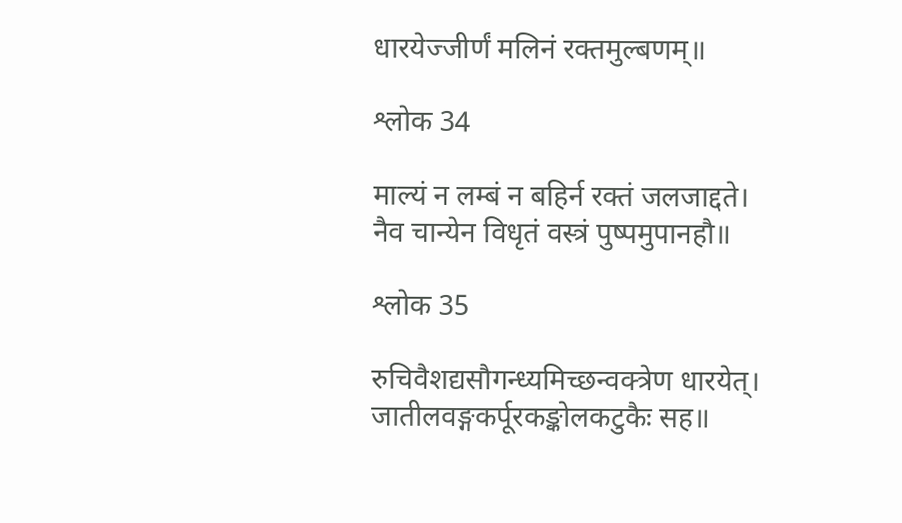धारयेज्जीर्णं मलिनं रक्तमुल्बणम्॥

श्लोक 34

माल्यं न लम्बं न बहिर्न रक्तं जलजाद्दते।
नैव चान्येन विधृतं वस्त्रं पुष्पमुपानहौ॥

श्लोक 35

रुचिवैशद्यसौगन्ध्यमिच्छन्वक्त्रेण धारयेत्।
जातीलवङ्गकर्पूरकङ्कोलकटुकैः सह॥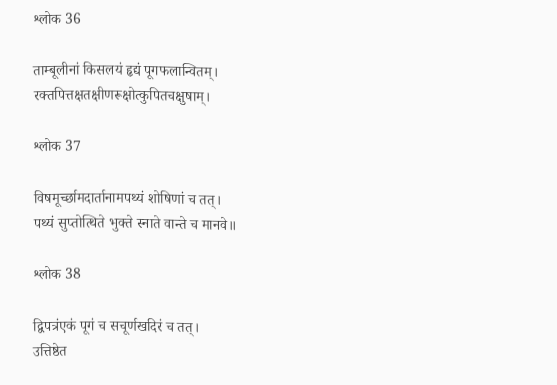श्लोक 36

ताम्बूलीनां किसलयं हृद्यं पूगफलान्वितम्।
रक्तपित्तक्षतक्षीणरूक्षोत्कुपितचक्षुषाम्।

श्लोक 37

विषमूर्च्छामदार्तानामपथ्यं शोषिणां च तत्।
पथ्यं सुप्तोत्थिते भुक्ते स्नाते वान्ते च मानवे॥

श्लोक 38

द्विपत्रंएकं पूगं च सचूर्णखदिरं च तत्।
उत्तिष्ठेत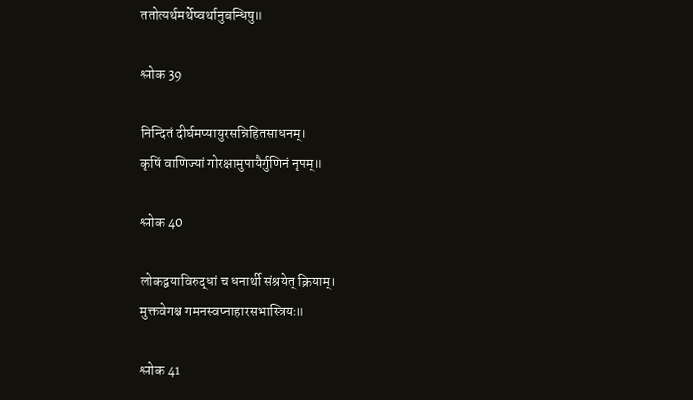ततोत्यर्थमर्थेष्वर्थानुबन्धिषु॥

श्लोक 39

निन्दितं दीर्घमप्यायुरसन्निहितसाधनम्।
कृषिं वाणिज्यां गोरक्षामुपायैर्गुणिनं नृपम्॥

श्लोक 40

लोकद्वयाविरुद्धां च धनार्थी संश्रयेत् क्रियाम्।
मुक्तवेगश्च गमनस्वप्नाहारसभास्त्रियः॥

श्लोक 41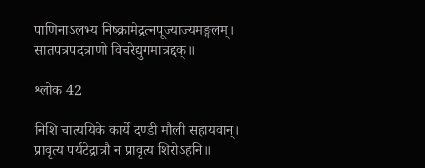पाणिनाऽलभ्य निष्क्रामेद्रत्नपूज्याज्यमङ्गलम्।
सातपत्रपदत्राणो विचरेद्युगमात्रद्दक्॥

श्लोक 42

निशि चात्ययिके कार्ये दण्डी मौली सहायवान्।
प्रावृत्य पर्यटेद्रात्रौ न प्रावृत्य शिरोऽहनि॥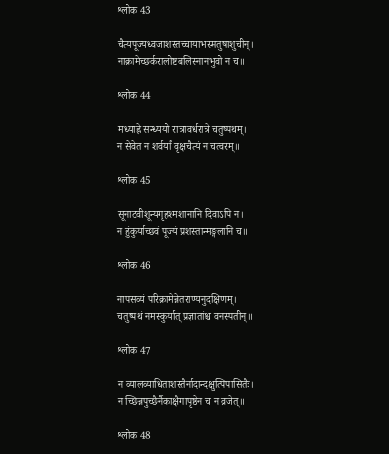श्लोक 43

चैत्यपूज्यध्वजाशस्तच्चायाभस्मतुषाशुचीन्।
नाक्रामेच्छर्करालोष्टबलिस्नानभुवो न च॥

श्लोक 44

मध्याह्ने सन्ध्ययो रात्रावर्धरात्रे चतुष्पथम्।
न सेवेत न शर्वर्यां वृक्षचैत्यं न चत्वरम्॥

श्लोक 45

सूनाटवीशून्यगृहश्मशानानि दिवाऽपि न।
न हुंकुर्याच्छवं पूज्यं प्रशस्तान्मङ्गलानि च॥

श्लोक 46

नापसव्यं परिक्रामेन्नेतराण्यनुदक्षिणम्।
चतुष्पथं नमस्कुर्यात् प्रज्ञातांश्च वनस्पतीन्॥

श्लोक 47

न व्यालव्याधिताशस्तैर्नादान्दक्षुत्पिपासितैः।
न च्छिन्नपुच्छैर्नैकाक्षैगापृष्ठेन च न व्रजेत्॥

श्लोक 48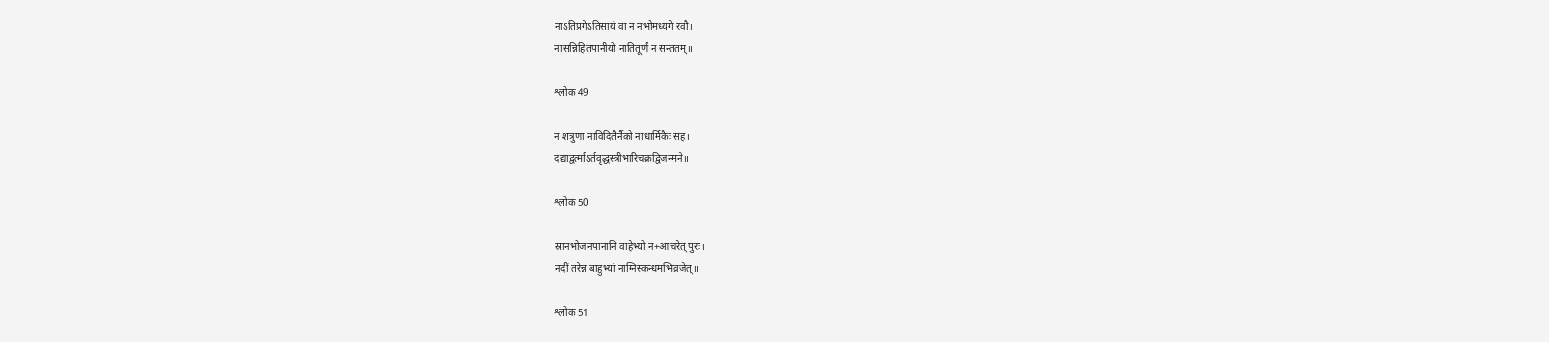नाऽतिप्रगेऽतिसायं वा न नभोमध्यगे रवौ।
नासन्निहितपानीयो नातितूर्णं न सन्ततम्॥

श्लोक 49

न शत्रुणा नाविदितैर्नैको नाधार्मिकैः सह।
दद्याद्वर्त्माऽर्तवृद्धस्त्रीभारिचक्रद्विजन्मने॥

श्लोक 50

स्रानभोजनपानानि वाहेभ्यो न+आचरेत् पुरः।
नदीं तरेन्न बाहुभ्यां नाग्निस्कन्धमभिव्रजेत्॥

श्लोक 51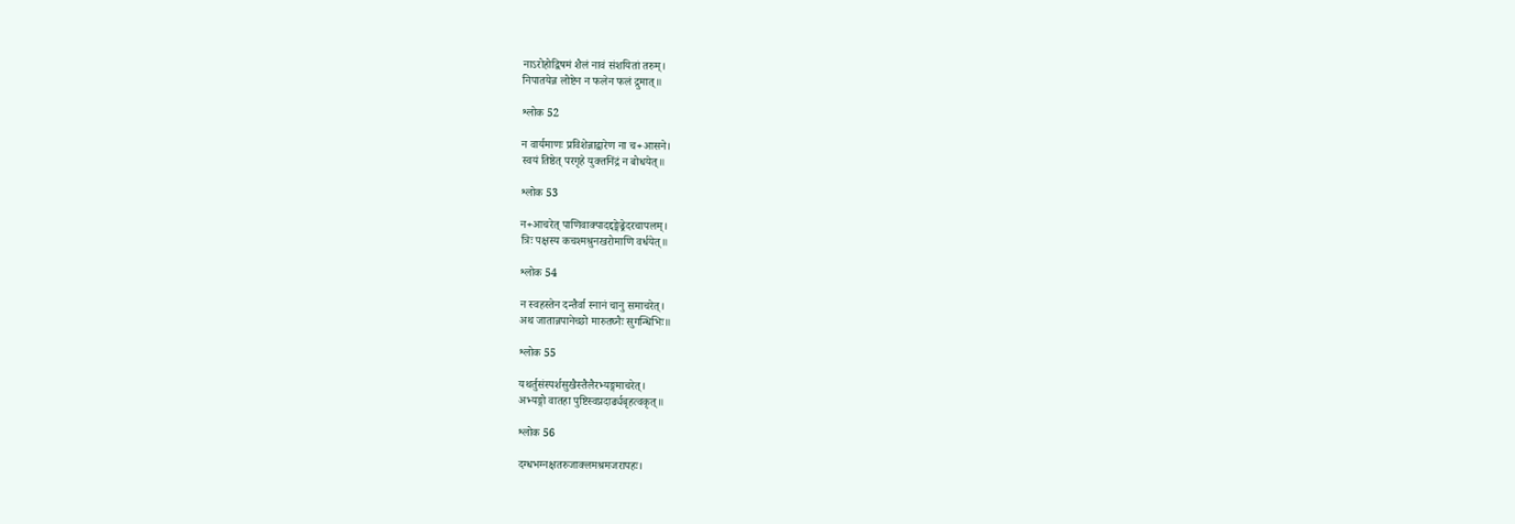नाऽरोहोद्विषमं शैलं नावं संशयितां तरुम्।
निपातयेन्न लोष्टेन न फलेन फलं द्रुमात्॥

श्लोक 52

न वार्यमाणः प्रविशेन्नाद्वारेण ना च+आसने।
स्वयं तिष्ठेत् परगृहे युक्तनिंद्रं न बोधयेत्॥

श्लोक 53

न+आचरेत् पाणिवाक्पादद्दङ्मेढ्रेदरचापलम्।
त्रिः पक्षस्य कचश्मश्रुनखरोमाणि वर्धयेत्॥

श्लोक 54

न स्वहस्तेन दन्तैर्वा स्नानं चानु समाचरेत्।
अथ जातान्नपानेच्छो मारुतघ्नैः सुगन्धिभिः॥

श्लोक 55

यथर्तुसंस्पर्शसुखैस्तैलैरभ्यङ्गमाचरेत्।
अभ्यङ्गो वातहा पुष्टिस्वप्नदार्ढ्यबृहत्वकृत्॥

श्लोक 56

दग्धभग्नक्षतरुजाक्लमश्रमजरापहः।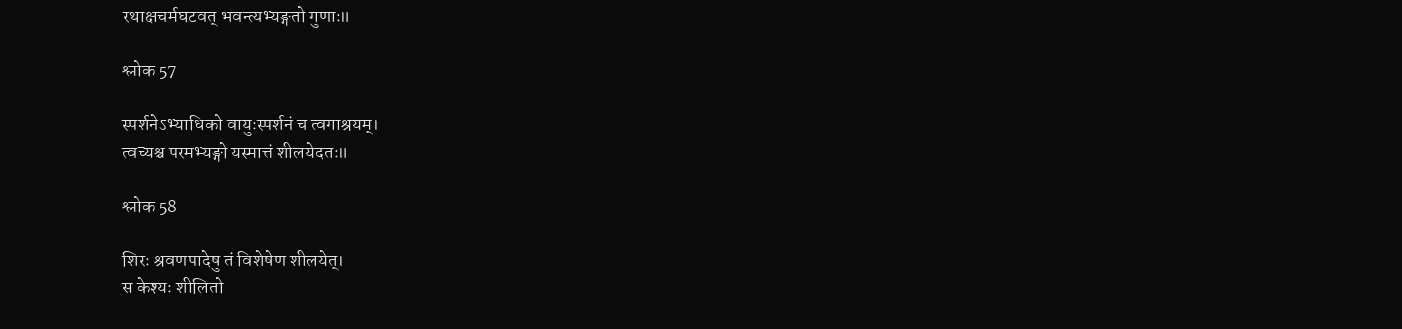रथाक्षचर्मघटवत् भवन्त्यभ्यङ्गतो गुणाः॥

श्लोक 57

स्पर्शनेऽभ्याधिको वायुःस्पर्शनं च त्वगाश्रयम्।
त्वच्यश्च परमभ्यङ्गो यस्मात्तं शीलयेदतः॥

श्लोक 58

शिरः श्रवणपादेषु तं विशेषेण शीलयेत्।
स केश्यः शीलितो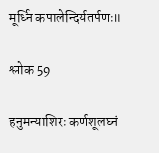मूर्ध्नि कपालेन्दिर्यतर्पणः॥

श्लोक 59

हनुमन्याशिरः कर्णशूलघ्नं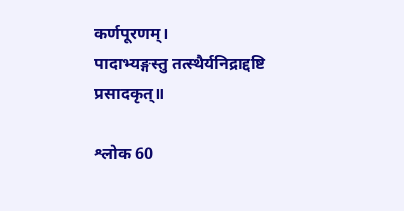कर्णपूरणम्।
पादाभ्यङ्गस्तु तत्स्थैर्यनिद्राद्दष्टि प्रसादकृत्॥

श्लोक 60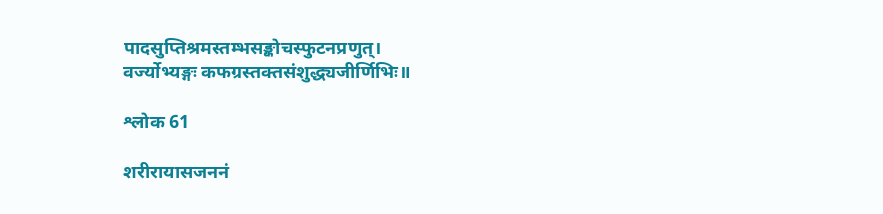पादसुप्तिश्रमस्तम्भसङ्कोचस्फुटनप्रणुत्।
वर्ज्योभ्यङ्गः कफग्रस्तक्तसंशुद्ध्यजीर्णिभिः॥

श्लोक 61

शरीरायासजननं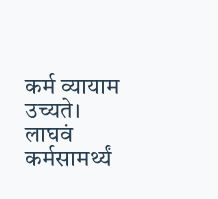कर्म व्यायाम उच्यते।
लाघवं कर्मसामर्थ्यं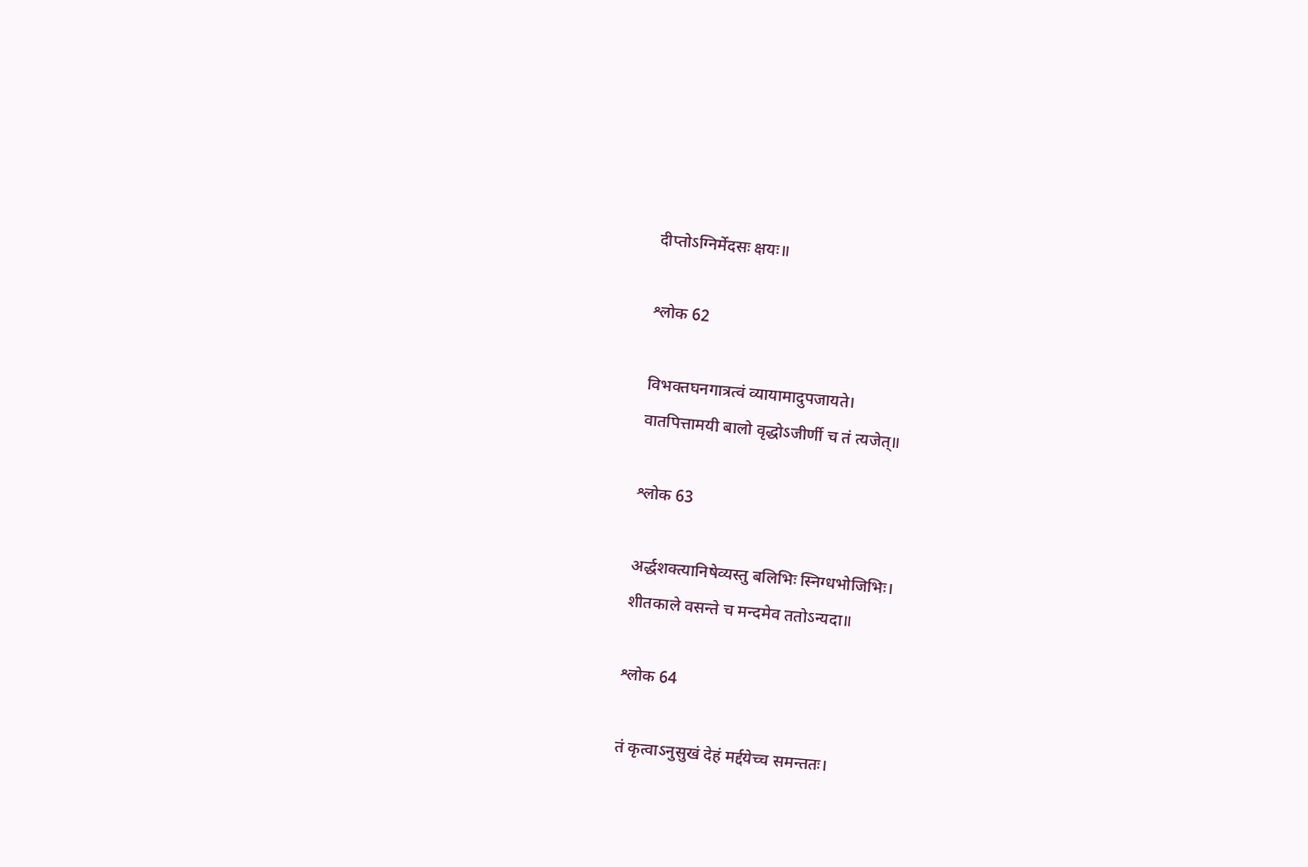दीप्तोऽग्निर्मेदसः क्षयः॥

श्लोक 62

विभक्तघनगात्रत्वं व्यायामादुपजायते।
वातपित्तामयी बालो वृद्धोऽजीर्णी च तं त्यजेत्॥

श्लोक 63

अर्द्धशक्त्यानिषेव्यस्तु बलिभिः स्निग्धभोजिभिः।
शीतकाले वसन्ते च मन्दमेव ततोऽन्यदा॥

श्लोक 64

तं कृत्वाऽनुसुखं देहं मर्द्दयेच्च समन्ततः।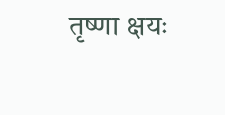तृष्णा क्षयः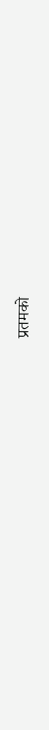प्रतमको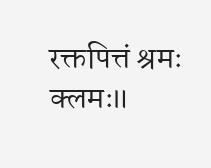रक्तपित्तं श्रमः क्लमः॥